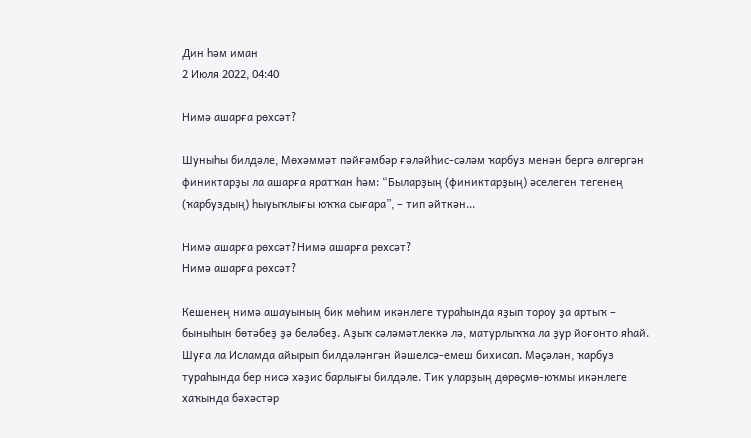Дин һәм иман
2 Июля 2022, 04:40

Нимә ашарға рөхсәт?

Шуныһы билдәле, Мөхәммәт пәйғәмбәр ғәләйһис-сәләм ҡарбуз менән бергә өлгөргән финиктарҙы ла ашарға яратҡан һәм: “Быларҙың (финиктарҙың) әселеген тегенең (ҡарбуздың) һыуыҡлығы юҡҡа сығара”, – тип әйткән...

Нимә ашарға рөхсәт?Нимә ашарға рөхсәт?
Нимә ашарға рөхсәт?

Кешенең нимә ашауының бик мөһим икәнлеге тураһында яҙып тороу ҙа артыҡ – быныһын бөтәбеҙ ҙә беләбеҙ. Аҙыҡ сәләмәтлеккә лә, матурлыҡҡа ла ҙур йоғонто яһай. Шуға ла Исламда айырып билдәләнгән йәшелсә-емеш бихисап. Мәҫәлән, ҡарбуз тураһында бер нисә хәҙис барлығы билдәле. Тик уларҙың дөрөҫмө-юҡмы икәнлеге хаҡында бәхәстәр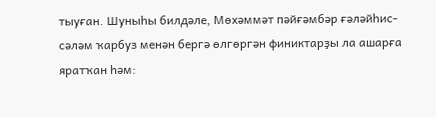тыуған. Шуныһы билдәле, Мөхәммәт пәйғәмбәр ғәләйһис-сәләм ҡарбуз менән бергә өлгөргән финиктарҙы ла ашарға яратҡан һәм: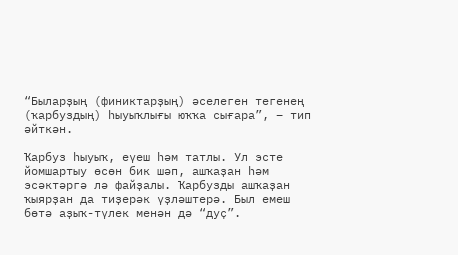“Быларҙың (финиктарҙың) әселеген тегенең (ҡарбуздың) һыуыҡлығы юҡҡа сығара”, – тип әйткән.

Ҡарбуз һыуыҡ, еүеш һәм татлы. Ул эсте йомшартыу өсөн бик шәп, ашҡаҙан һәм эсәктәргә лә файҙалы. Ҡарбузды ашҡаҙан ҡыярҙан да тиҙерәк үҙләштерә. Был емеш бөтә аҙыҡ-түлек менән дә “дуҫ”.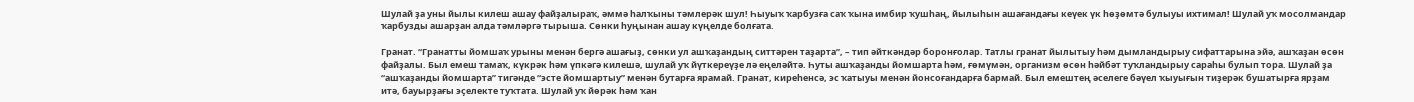Шулай ҙа уны йылы килеш ашау файҙалыраҡ, әммә һалҡыны тәмлерәк шул! Һыуыҡ ҡарбузға саҡ ҡына имбир ҡушһаң, йылыһын ашағандағы кеүек үк һөҙөмтә булыуы ихтимал! Шулай уҡ мосолмандар ҡарбузды ашарҙан алда тәмләргә тырыша. Сөнки һуңынан ашау күңелде болғата.

Гранат. “Гранатты йомшаҡ урыны менән бергә ашағыҙ, сөнки ул ашҡаҙандың ситтәрен таҙарта”, – тип әйткәндәр боронғолар. Татлы гранат йылытыу һәм дымландырыу сифаттарына эйә, ашҡаҙан өсөн файҙалы. Был емеш тамаҡ, күкрәк һәм үпкәгә килешә, шулай уҡ йүткереүҙе лә еңеләйтә. Һуты ашҡаҙанды йомшарта һәм, ғөмүмән, организм өсөн һәйбәт туҡландырыу сараһы булып тора. Шулай ҙа “ашҡаҙанды йомшарта” тигәнде “эсте йомшартыу” менән бутарға ярамай. Гранат, киреһенсә, эс ҡатыуы менән йонсоғандарға бармай. Был емештең әселеге бәүел ҡыуығын тиҙерәк бушатырға ярҙам итә, бауырҙағы эҫелекте туҡтата. Шулай уҡ йөрәк һәм ҡан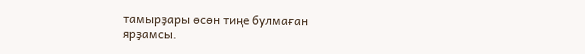тамырҙары өсөн тиңе булмаған ярҙамсы.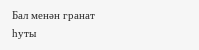Бал менән гранат һуты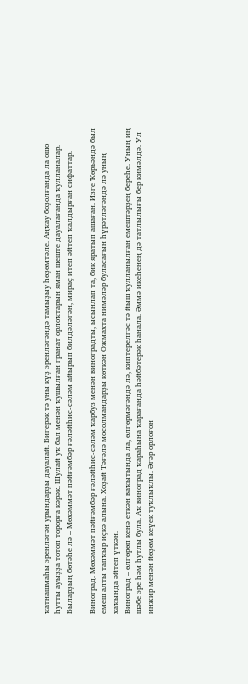ҡатнашмаһы эренләгән урындарҙы дауалай. Бигерәк тә уны күҙ эренләгәндә тамыҙыу һөҙөмтәле. Аңҡау боҙолғанда ла ошо һутты ауыҙҙа тотоп торорға кәрәк. Шулай уҡ бал менән ҡушылған гранат орлоҡтарын яман шеште дауалағанда ҡулланалар. Быларҙың бөтәһе лә – Мөхәммәт пәйғәмбәр ғәләйһис-сәләм айырып билдәләгән, мираҫ итеп әйтеп ҡалдырған сифаттар.

Виноград. Мөхәммәт пәйғәмбәр ғәләйһис-сәләм ҡарбуз менән виноградты, ысынлап та, бик яратып ашаған. Изге Ҡөрьәндә был емеш алты тапҡыр иҫкә алына. Хоҙай Тәғәлә мосолмандарҙы көткән Ожмахта нимәләр буласағын һүрәтләгәндә лә уның хаҡында әйтеп үткән.
Виноград – өлгөрөп кенә еткән ваҡытында ла, өлгөрмәгәндә лә, киптерелгәс тә йыш ҡулланылған емештәрҙең береһе. Уның иң шәбе эре һәм һутлы була. Аҡ виноград ҡараһына ҡарағанда һәйбәтерәк һанала. Әммә икеһенең дә татлылығы бер кимәлдә. Ул инжир менән йөҙөм кеүек туҡлыҡлы. Әгәр орлоғон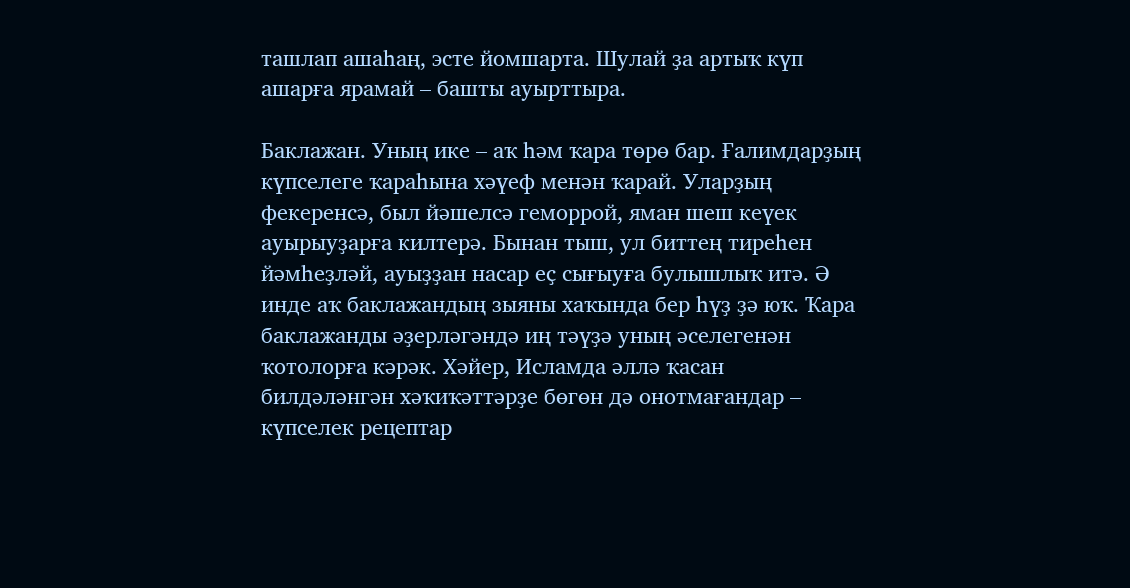ташлап ашаһаң, эсте йомшарта. Шулай ҙа артыҡ күп ашарға ярамай – башты ауырттыра.

Баклажан. Уның ике – аҡ һәм ҡара төрө бар. Ғалимдарҙың күпселеге ҡараһына хәүеф менән ҡарай. Уларҙың фекеренсә, был йәшелсә геморрой, яман шеш кеүек ауырыуҙарға килтерә. Бынан тыш, ул биттең тиреһен йәмһеҙләй, ауыҙҙан насар еҫ сығыуға булышлыҡ итә. Ә инде аҡ баклажандың зыяны хаҡында бер һүҙ ҙә юҡ. Ҡара баклажанды әҙерләгәндә иң тәүҙә уның әселегенән ҡотолорға кәрәк. Хәйер, Исламда әллә ҡасан билдәләнгән хәҡиҡәттәрҙе бөгөн дә онотмағандар – күпселек рецептар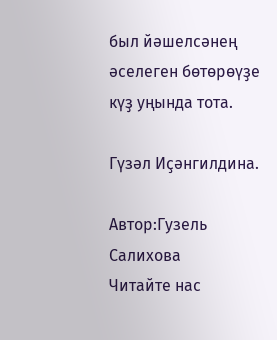был йәшелсәнең әселеген бөтөрөүҙе күҙ уңында тота.

Гүзәл Иҫәнгилдина.

Автор:Гузель Салихова
Читайте нас